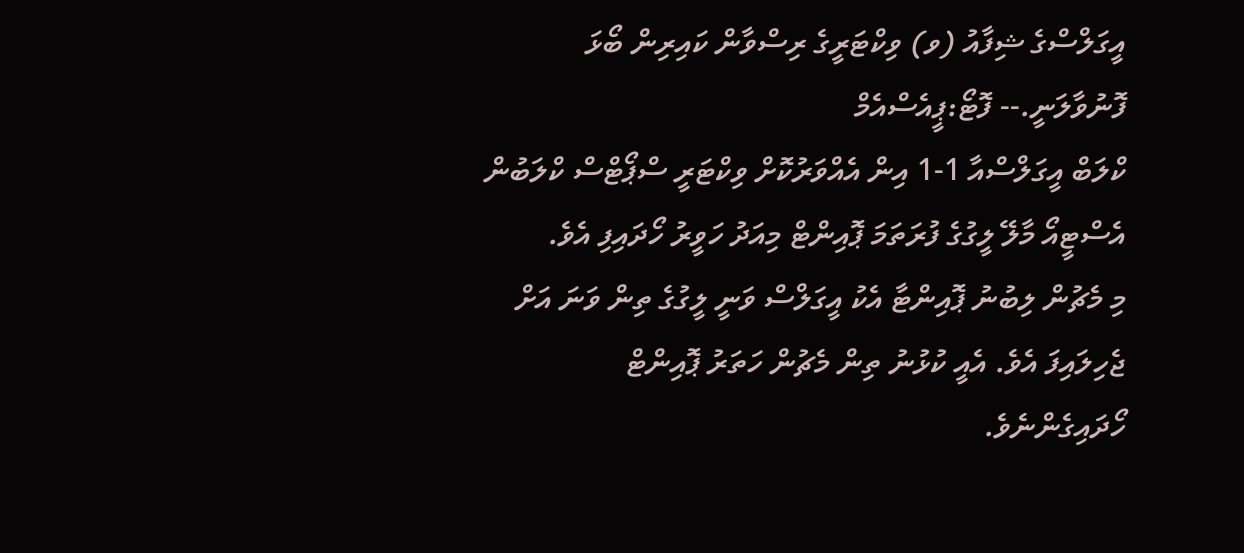އީގަލްސްގެ ޝިފާއު (ވ) ވިކްޓަރީގެ ރިސްވާން ކައިރިން ބޯޅަ ފޮނުވާލަނީ.-- ފޮޓޯ:ޕީއެސްއެމް
ކްލަބް އީގަލްސްއާ 1-1 އިން އެއްވަރުކޮށް ވިކްޓަރީ ސްޕޯޓްސް ކްލަބުން އެސްޓީއޯ މާލޭ ލީގުގެ ފުރަތަމަ ޕޮއިންޓް މިއަދު ހަވީރު ހޯދައިފި އެވެ.
މި މެޗުން ލިބުނު ޕޮއިންޓާ އެކު އީގަލްސް ވަނީ ލީގުގެ ތިން ވަނަ އަށް ޖެހިލައިފަ އެވެ. އެއީ ކުޅުނު ތިން މެޗުން ހަތަރު ޕޮއިންޓް ހޯދައިގެންނެވެ.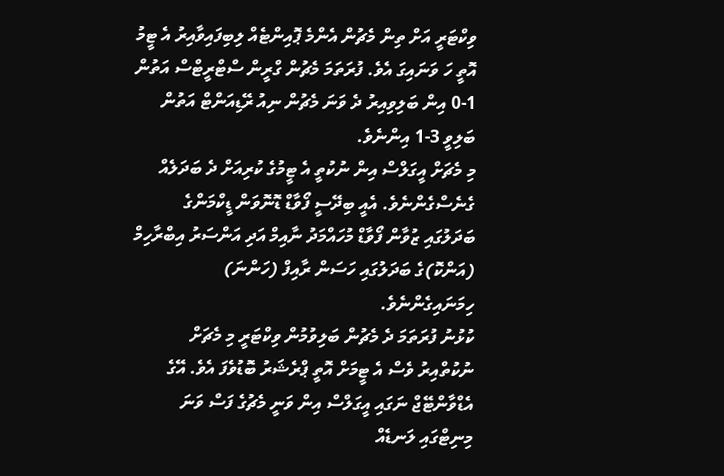ވިކްޓަރީ އަށް ތިން މެޗުން އެންމެ ޕޮއިންޓެއް ލިބިފައިވާއިރު އެ ޓީމު އޮތީ ހަ ވަނައިގަ އެވެ. ފުރަތަމަ މެޗުން ގްރީން ސްޓްރީޓްސް އަތުން 1-0 އިން ބަލިވިއިރު ދެ ވަނަ މެޗުން ނިއު ރޭޑިއަންޓް އަތުން ބަލިވީ 3-1 އިންނެވެ.
މި މެޗަށް އީގަލްސް އިން ނުކުތީ އެ ޓީމުގެ ކުރިއަށް ދެ ބަދަލެއް ގެނެސްގެންނެވެ. އެއީ ބިދޭސީ ފޯވާޑް ޑޮނޮވަން ޑީކްމަންގެ ބަދަލުގައި ޒުވާން ފޯވާޑް މުހައްމަދު ނާއިމް އަދި އަންސަރު އިބްރާހިމް (އަންކޮ)ގެ ބަދަލުގައި ހަސަން ރާއިފް (ހަންނަ) ހިމަނައިގެންނެވެ.
ކުޅުނު ފުރަތަމަ ދެ މެޗުން ބަލިވުމުން ވިކްޓަރީ މި މެޗަށް ނުކުތްއިރު ވެސް އެ ޓީމަށް އޮތީ ޕްރެޝަރު ބޮޑުވެފަ އެވެ. އޭގެ އެޑްވާންޓޭޖް ނަގައި އީގަލްސް އިން ވަނީ މެޗުގެ ފަސް ވަނަ މިނިޓްގައި ލަނޑެއް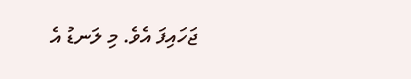ޖަހައިފަ އެވެ. މި ލަނޑު އެ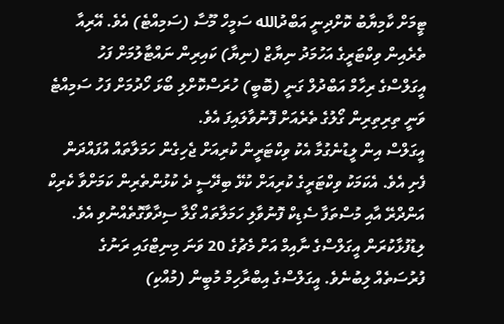ޓީމަށް ކާމިޔާބު ކޮށްދިނީ އަބްދުالله ސަމީހް މޫސާ (ސަމިއްޓެ) އެވެ. އޭރިއާ ތެރެއިން ވިކްޓަރީގެ އަހުމަދު ނިޔާޒް (ނިޔާ) ކައިރިން ނައްޓާލުމަށް ފަހު އީގަލްސްގެ ރިހާމް އަބްދުލް ގަނީ (ބޮބީ) ހުރަސްކޮށްލި ބޯޅަ ހޯދުމަށް ފަހު ސަމިއްޓެ ވަނީ ތިރިތިރިން ގޯލުގެ ތެރެއަށް ފޮނުވާލައިފަ އެވެ.
އީގަލްސް އިން ލީޑުނެގުމާ އެކު ވިކްޓަރީން ކުރިއަށް ޖެހިގެން ހަމަލާތައް އުފައްދަން ފެށި އެވެ. އެކަމަކު ވިކްޓަރީގެ ކުރިއަށް ކުޅޭ ބިދޭސީ ދެ ކުޅުންތެރިން ކަމަށްވާ ކެރިކް އަންދްރޭ އާއި މުސްތަފާ ސެޑިކް ފޮނުވާލި ހަމަލާތައް ގޯލާ ސިދާވާގޮތެއްނުވި އެވެ.
ލިޑުފުޅާކުރަން އީގަލްސްގެ ނާއިމް އަށް މެޗުގެ 20 ވަނަ މިނިޓްގައި ރަނުގެ ފުރުސަތެއް ލިބުނެވެ. އީގަލްސްގެ އިބްރާހިމް މުބީން (މުއްކި)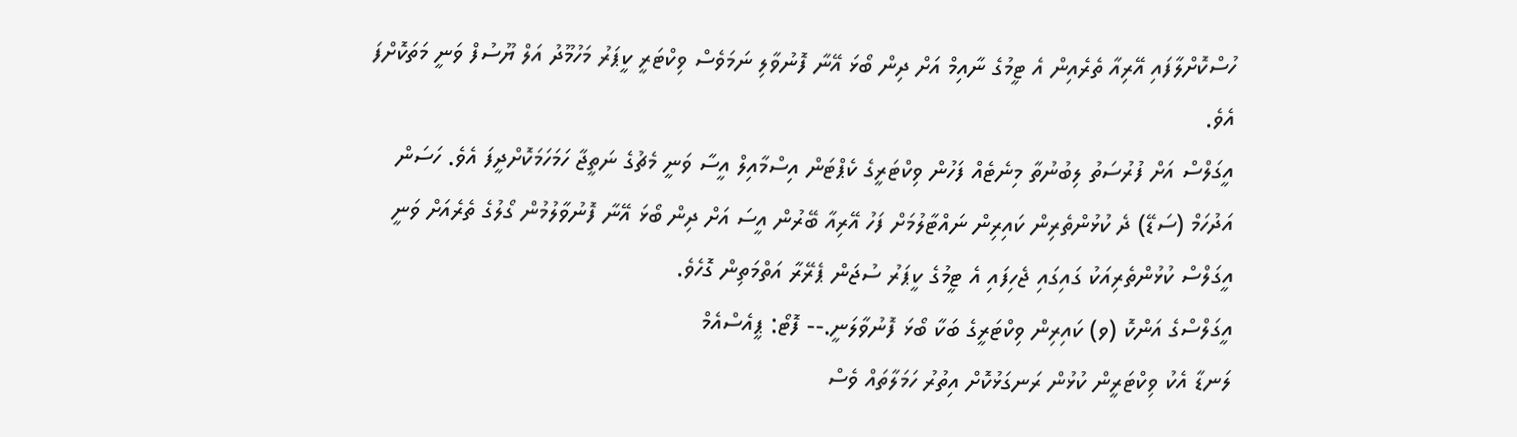ހުސްކޮށްލާފައި އޭރިއާ ތެރެއިން އެ ޓީމުގެ ނާއިމް އަށް ދިން ބޯޅަ އޭނާ ފޮނުވާލި ނަމަވެސް ވިކްޓަރީ ކީޕަރު މަހުމޫދު އަލް ޔޫސުފް ވަނީ މަތަކޮށްފަ އެވެ.
އީގަލްސް އަށް ފުރުސަތު ލިބުނުތާ މިނެޓެއް ފަހުން ވިކްޓަރީގެ ކެޕްޓަން އިސްމާއިލް އީސާ ވަނީ މެޗުގެ ނަތީޖާ ހަމަހަމަކޮށްދީފަ އެވެ. ހަސަން އަދުހަމް (ސަޑޭ) ދެ ކުޅުންތެރިން ކައިރިން ނައްޓާލުމަށް ފަހު އޭރިއާ ބޭރުން އީސަ އަށް ދިން ބޯޅަ އޭނާ ފޮނުވާލުމުން ގޯލުގެ ތެރެއަށް ވަނީ އީގަލްސް ކުޅުންތެރިއަކު ގައިގައި ޖެހިފައި އެ ޓީމުގެ ކީޕަރު ސުޖަން ޕެރޭރާ އަތްމަތިން ގޮހެވެ.
އީގަލްސްގެ އަންކޮ (ވ) ކައިރިން ވިކްޓަރީގެ ބަކާ ބޯޅަ ފޮނުވާލަނީ.-- ފޮޓޯ: ޕީއެސްއެމް
ލަނޑާ އެކު ވިކްޓަރީން ކުޅުން ރަނގަޅުކޮށް އިތުރު ހަމަލާތައް ވެސް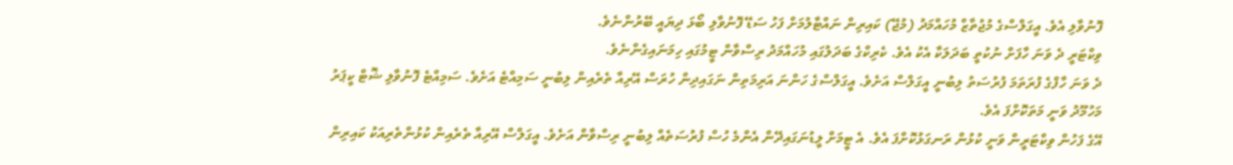ފޮނުވާލި އެވެ. އީގަލްސްގެ މުޖުތާޒް މުހައްމަދު (މުޖޭ) ކައިރިން ނައްޓާލުމަށް ފަހު ސަޑޭ ފޮނުވާލި ބޯޅަ ދިޔައީ ބޭރުންނެވެ.
ވިކްޓަރީ ދެ ވަނަ ހާފަށް ނުކުތީ ބަދަލަކާ އެކު އެވެ. ކެރިކްގެ ބަދަލުގައި މުހައްމަދު ރިސްވާން ޓީމުގައި ހިމަނައިގެންނެވެ.
ދެ ވަނަ ހާފްގެ ފުރަތަމަ ފުރުސަތު ލިބުނީ އީގަލްސް އަށެވެ. އީގަލްސްގެ ހަންނަ އަރިމަތިން ނަގައިދިން ހުރަސް އޭރިއާ ތެރެއިން ލިބުނީ ސަމިއްޓެ އަށެވެ. ސަމިއްޓެ ފޮނުވާލި ޝޮޓް ކީޕަރު މަހުމޫދު ވަނީ މަތަކޮށްފަ އެވެ.
އޭގެ ފަހުން ވިކްޓަރީން ވަނީ ކުޅުން ރަނގަޅުކޮށްފަ އެވެ. އެ ޓީމަށް ލީޑުނަގައިދޭން އެންމެ ހުސް ފުރުސަތެއް ލިބުނީ ރިސްވާން އަށެވެ. އީގަލްސް އޭރިއާ ތެރެއިން ކުޅުންތެރިއަކު ކައިރިން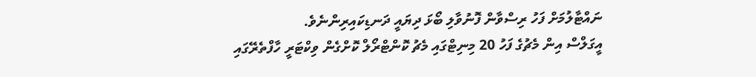ނައްޓާލުމަށް ފަހު ރިސްވާން ފޮނުވާލި ބޯޅަ ދިޔައީ ދަނޑިކައިރިންނެވެ.
އީގަލްސް އިން މެޗުގެ ފަހު 20 މިނިޓްގައި މެޗު ކޮންޓްރޯލް ކޮށްގެން ވިކްޓަރީ ހާފްތެރޭގައި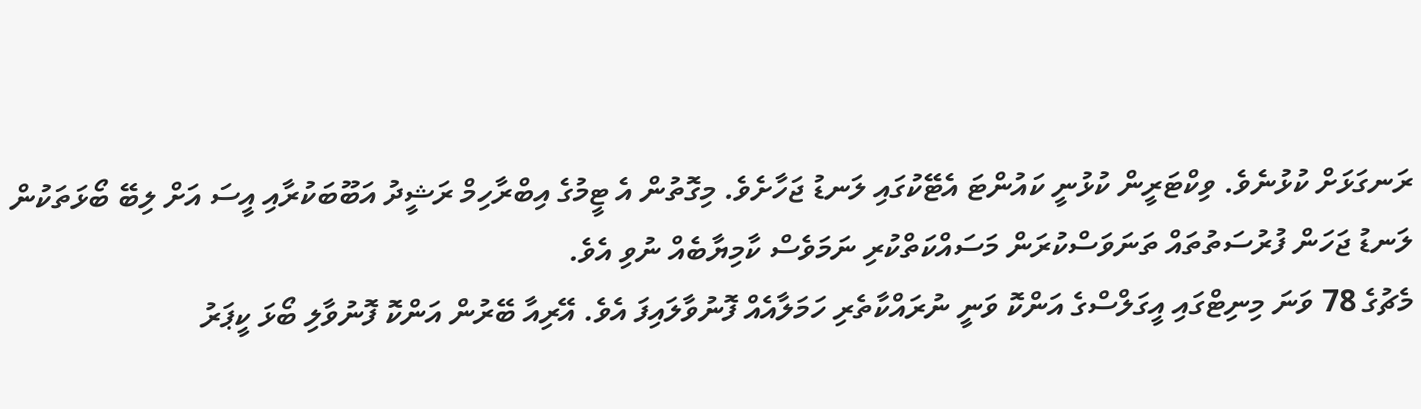ރަނގަޅަށް ކުޅުނެވެ. ވިކްޓަރީން ކުޅުނީ ކައުންޓަ އެޓޭކުގައި ލަނޑު ޖަހާށެވެ. މިގޮތުން އެ ޓީމުގެ އިބްރާހިމް ރަޝީދު އަބޫބަކުރާއި އީސަ އަށް ލިބޭ ބޯޅަތަކުން ލަނޑު ޖަހަން ފުރުސަތުތައް ތަނަވަސްކުރަން މަސައްކަތްކުރި ނަމަވެސް ކާމިޔާބެއް ނުވި އެވެ.
މެޗުގެ 78 ވަނަ މިނިޓްގައި އީގަލްސްގެ އަންކޮ ވަނީ ނުރައްކާތެރި ހަމަލާއެއް ފޮނުވާލައިފަ އެވެ. އޭރިއާ ބޭރުން އަންކޮ ފޮނުވާލި ބޯޅަ ކީޕަރު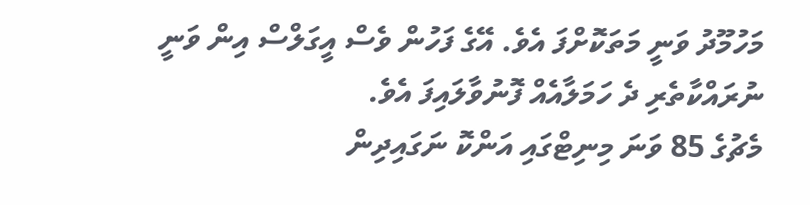މަހުމޫދު ވަނީ މަތަކޮށްފަ އެވެ. އޭގެ ފަހުން ވެސް އީގަލްސް އިން ވަނީ ނުރައްކާތެރި ދެ ހަމަލާއެއް ފޮނުވާލައިފަ އެވެ.
މެޗުގެ 85 ވަނަ މިނިޓްގައި އަންކޮ ނަގައިދިން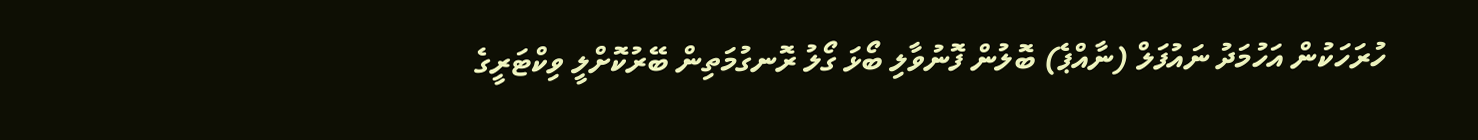ހުރަހަކުން އަހުމަދު ނައުފަލް (ނާއްޕެ) ބޮލުން ފޮނުވާލި ބޯޅަ ގޯލު ރޮނގުމަތިން ބޭރުކޮށްލީ ވިކްޓަރީގެ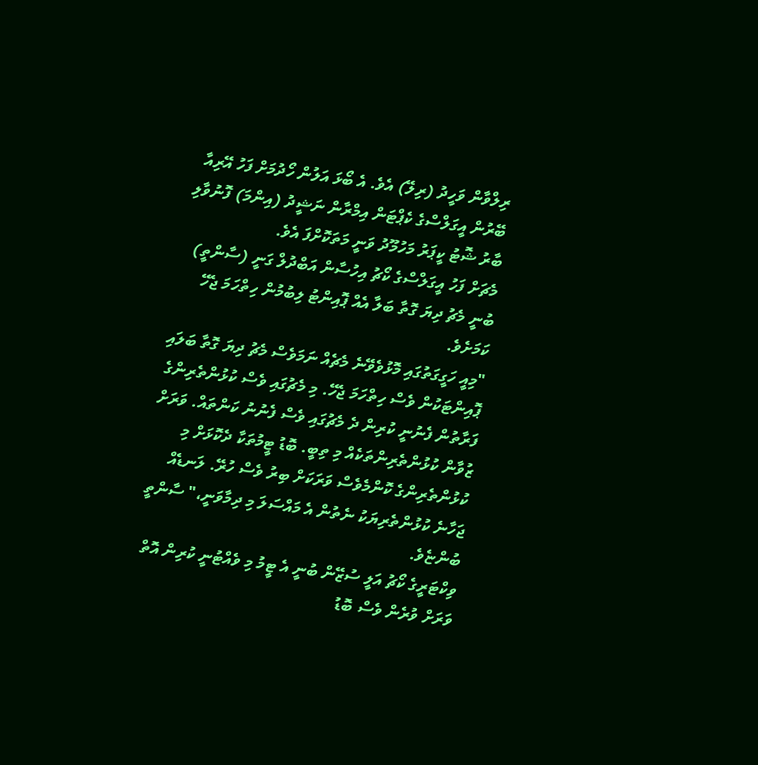ރިލްވާން ވަހީދު (ރިލޭ) އެވެ. އެ ބޯޅަ އަލުން ހޯދުމަށް ފަހު އޭރިއާ ބޭރުން އީގަލްސްގެ ކެޕްޓަން އިމްރާން ނަޝީދު (އިންމަ) ފޮނުވާލި ބާރު ޝޮޓު ކީޕަރު މަހުމޫދު ވަނީ މަތަކޮށްފަ އެވެ.
މެޗަށް ފަހު އީގަލްސްގެ ކޯޗު އިހުސާން އަބްދުލް ގަނީ (ސާންތީ) ބުނީ މެޗު ދިޔަ ގޮތާ ބަލާ އެއް ޕޮއިންޓު ލިބުމުން ހިތްހަމަ ޖެހޭ ކަމަށެވެ.
"މިއީ ހަގީގަތުގައި މޮޅުވެވޭނެ މެޗެއް ނަމަވެސް މެޗު ދިޔަ ގޮތާ ބަލައި ޕޮއިންޓަކުން ވެސް ހިތްހަމަ ޖެހޭ. މި މެޗުގައި ވެސް ކުޅުންތެރިންގެ ފަރާތުން ފެނުނީ ކުރިން ދެ މެޗުގައި ވެސް ފެނުނު ކަންތައް. ވަރަށް ޒުވާން ކުޅުންތެރިންތަކެއް މި ތިބީ. ބޮޑު ޓީމުތަކާ ދެކޮޅަށް މި ކުޅުންތެރިންގެ ކޮންމެވެސް ވަރަކަށް ބިރު ވެސް ހުރޭ. ލަނޑެއް ޖަހާނެ ކުޅުންތެރިޔަކު ނެތުން އެ މައްސަލަ މި ދިމާވަނީ،" ސާންތީ ބުންޏެވެ.
ވިކްޓަރީގެ ކޯޗު އަލީ ސުޒޭން ބުނީ އެ ޓީމު މި ވެއްޓުނީ ކުރިން އޮތް ވަރަށް ވުރެން ވެސް ބޮޑު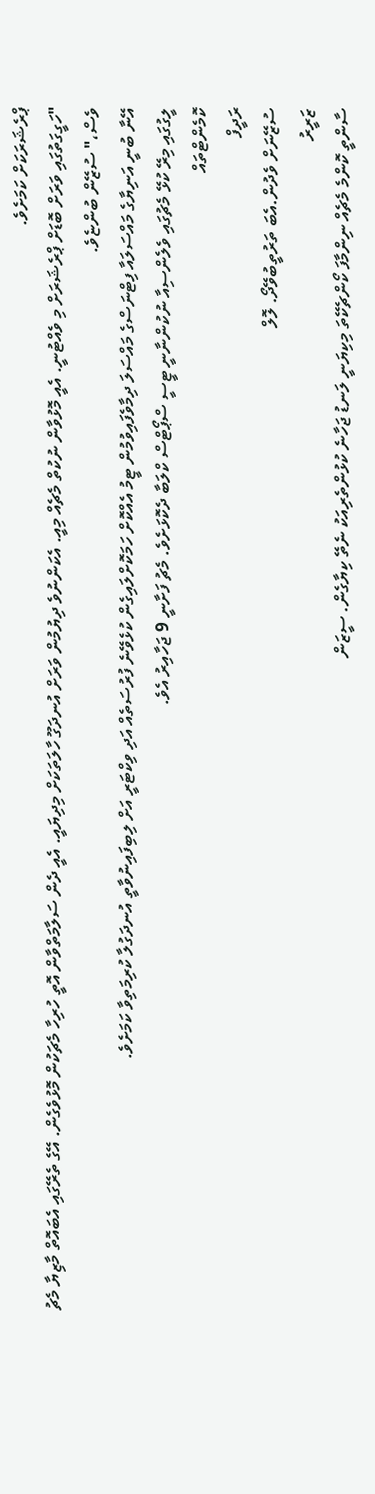ޕްރެޝަރަކަށް ކަމަށެވެ.
"ހަގީގަތުގައި ވަރަށް ބޮޑަށް ޕްރެޝަރަށް މި ވެއްޓުނީ. އެއީ މޮޅުވާން ނުކުތް މެޗެއް މިއީ. އެކަންނުވެ ދިޔުމުން ވަރަށް އުނދަގޫ ހާލަތަކަށް މިދިޔައީ. އެއީ ދެން ސަލާމަތްވާން އޮތީ ހުރިހާ މެޗަކުން މޮޅުވެގެން. އޭގެ ތެރޭގައި އެބައޮތް މާޒިޔާ މެޗު ވެސް،" ސުޒޭން ބުންޏެވެ.
އޭނާ ބުނީ އަނިޔާގެ މައްސަލައާ ފިޓްނަސްގެ މައްސަލަ ދިމާވެފައިވުމުން ޓީމު އެއްކޮށް ހަމަކޮށްލައިގެން ކުޅެވޭނެ ފުރުސަތެއް އަދި ވިކްޓަރީ އަށް ލިބިފައިނުވާތީ އުނދަގުލާ ކުރިމަތިވާ ކަމަށެވެ.
ލީގުގައި މިރޭ ކުޅޭ މެޗުގައި ވެލެންސިއާ ނުކުންނާނީ ޓީސީ ސްޕޯޓްސް ކްލަބާ ދެކޮޅަށެވެ. މެޗު ފަށާނީ 9 ޖަހާއިރު އެވެ.
ކޮމެންޓްތައް
ރަދީފް
ސުޒޭނަށް ވެދުން.އެބަ ތަރުތީބުވޭދޯ. ލޮލް
ޒަރީރު
ސާންތީ ކޮންމެ މެޗެއް ނިންމާފަ ކޯންޗެކޭތަ މިކިޔަނީ ލަނޑު ޖަހާނެ ކުޅުންތެރިއަކު ނެތޭ ކިޔާގެން. ސީޒަން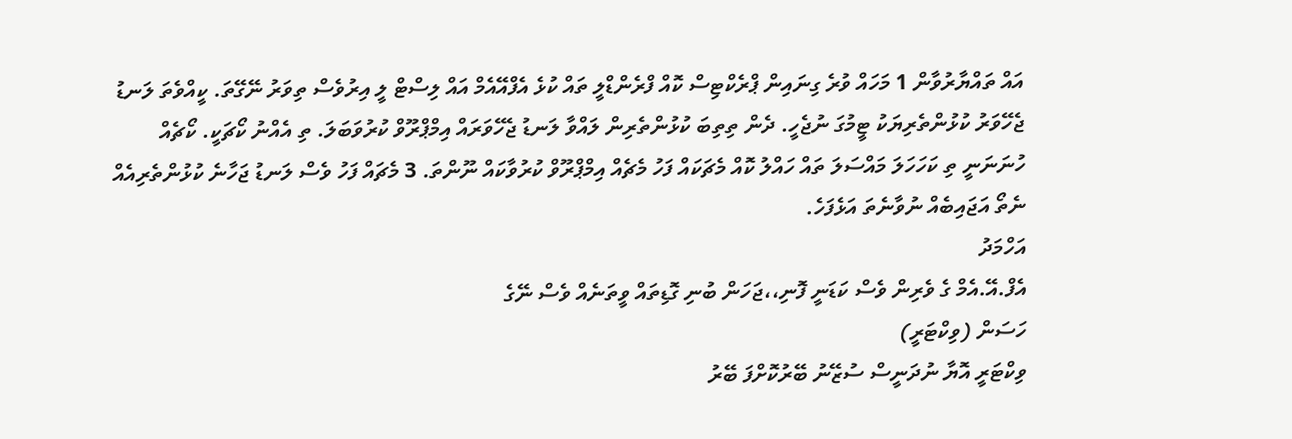އައް ތައްޔާރުވާން 1 މަހައް ވުރެ ގިނައިން ޕްރެކްޓިސް ކޮއް ފްރެންޑްލީ ތައް ކުޅެ އެފްއޭއެމް އައް ލިސްޓް ލީ އިރުވެސް ތިވަރު ނޭގޭތަ. ކީއްވެތަ ލަނޑު ޖެހޭވަރު ކުޅުންތެރިޔަކު ޓީމުގަ ނުޖެހީ. ދެން ތިތިބަ ކުޅުންތެރިން ލައްވާ ލަނޑު ޖެހޭވަރައް އިމްޕްރޫވް ކުރުވަބަލަ. ތި އެއްނު ކޯޗަކީ. ކޯޗެއް ހުނަނަނީ ތި ކަހަހަލަ މައްސަލަ ތައް ހައްލު ކޮއް މެޗަކައް ފަހު މެޗެއް އިމްޕްރޫވް ކުރުވާކައް ނޫންތަ. 3 މެޗައް ފަހު ވެސް ލަނޑު ޖަހާނެ ކުޅުންތެރިއެއް ނެތޯ އަޖައިބެއް ނުވާނެތަ އަޅެފަހެ.
އަހްމަދު
އެފް.އޭ.އެމް ގެ ވެރިން ވެސް ކަޑަނީ ފޮނި،،ޖަހަން ބުނި ގޮޑިތައް ވީތަނެއް ވެސް ނޭގެ
ހަސަން (ވިކްޓަރީ)
ވިކްޓަރީ އޮޔާ ނުދަނީސް ސުޒޭނު ބޭރުކޮށްފަ ބޭރު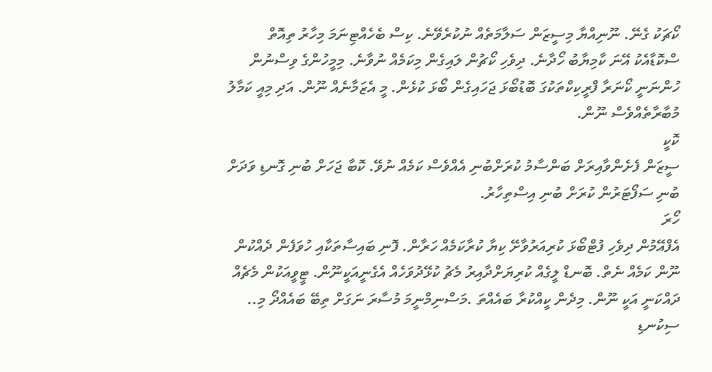ކޯޗަކު ގެނޭ. ނޫނިއްޔާ މިސީޒަން ސަލާމަތެއް ނުކުރެވޭނެ. ކިސް ބެހެއްޓިނަމަ މިހާރު ތިއޮތް ސްކޮޑާއެކު އޭނަ ކާމިޔާބު ހޯދާނެ. ދިވެހި ކޯޗުން ލައިގެން މިކަމެއް ނުވާނެ. މިމީހުންގެ ވިސްނުން ހުންނަނީ ކޯނަރާ ފްރީކިކްތަކުގަ ބޮޑުބޯޅަ ޖަހައިގެން ބޯޅަ ކުޅެން. މީ އެޒަމާނެއް ނޫން. އަދި މިއީ ކަމާލު މުބާރާތެއްވެސް ނޫން.
ކޮކީ
ސީޒަން ފެށެންވާއިރަށް ބަންސާމު ކުރަށްބުނި އެއްވެސް ކަމެއް ނުވޭ. ކޮބާ ޖަހަށް ބުނި ގޮނޑި ވަދަށް ބުނި ސަފޯޓަރުން ކުރަށް ބުނި އިސްތިހާރު.
ހޯރަ
އެފްއޭމުން ދިވެހި ފުޓްބޯޅަ ކުރިއަރުވާށޭ ކިޔާ ކުރާކަމެއް ހަރާން. ފޮނި ބައިސާތަކާއި ހުވަފެން ދެއްކުން ނޫން ކަމެއް ނެތް. ބޮނޑް ލީގެއް ކުރިޔަށްދާއިރު މެޗު ކުޅޭދުވަހެއް އެގެނީއަކީނޫން. ޓީވީއަކުން މެޗެއް ދައްކަނީ އަކީ ނޫން. މިދެން ކީއްކުރާ ބައެއްތަ .މަސްނިމްނީމަ މުސާރަ ނަގަށް ތިބޭ ބައެއްދޯ މި..
ސިކުނޑި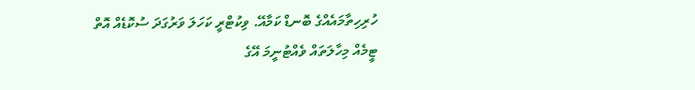ހުރިހިތާމައެއްގެ ބޮނޑް ކަމާއޭ. ވިކުޓްރީ ކަހަލަ ވަރުގަދަ ސުކޮޑެއް އޮތް ޓީމެއް މިހާލަތައް ވެއްޓުނީމަ އޭގެ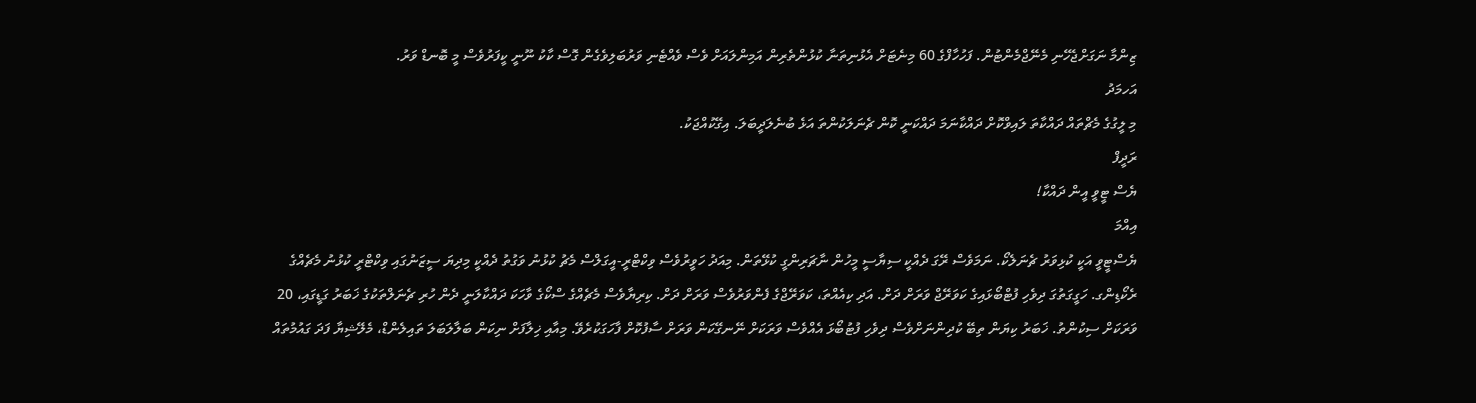ޒިންމާ ނަގަށްޖެހޭނި މެނޭޖްމެންޓުން. ފަހުހާފްގެ 60 މިނެޓަށް އެޅުނިތަނާ ކުޅުންތެރިން އަމިންލައަށް ވެސް ވެއްޓެނި ވަރުބަލިވެގެން ގޮސް ކާކު ނޫނީ ކީފަރުވެސް މީ ބޮނޑް ވަރު.
އަހމަދު
މި ލީގުގެ މެޗްތައް ދައްކާތަ ލައިވްކޮށް ދައްކާނަމަ ދައްކަނީ ކޮން ޗެނަލަކުންތަ އަޅެ ބުނެލަދީބަލަ. އިގޭކުއްޖަކު.
ރަދީފް
ޔެސް ޓީވީ އީން ދައްކާ!
އިއްމަ
ޔެސްޓީވީ އަކީ ކުޅިވަރު ޗެނަލެކޯ. ނަމަވެސް ރޭގަ ދެއްކީ ސިޔާސީ މީހުން ނާޗަރިންގީ ކުޅޭތަން. މިއަދު ހަވީރުވެސް ވިކްޓްރީ-އީގަލްސް މެޗު ކުޅުނު ވަގުތު ދެއްކީ މިދިޔަ ސީޒަނުގައި ވިކްޓްރީ ކުޅުނު މެޗެއްގެ ރެކޯޑިންގ. ހަގީގަތުގަ ދިވެހި ފުޓްބޯޅައިގެ ކަވަރޭޖް ވަރަށް ދަށް. އަދި ކިއެއްތަ، ކަވަރޭޖްގެ ފެންވަރުވެސް ވަރަށް ދަށް. ކިރިޔާވެސް މެޗެއްގެ ސްކޯގެ ވާހަކަ ދައްކާލަނީ ދެން ހުރި ޗެނަލްތަކުގެ ޚަބަރު ގަޑީގައި، 20 ވަރަކަށް ސިކުންތު. ޚަބަރު ކިޔަން ތިބޭ ކުދިންނަށްވެސް ދިވެހި ފުޓުބޯޅަ އެއްވެސް ވަރަކަށް ނޭނގޭކަން ވަރަށް ސާފުކޮށް ފާހަގަކުރެވޭ. މިއާއި ޚިލާފަށް ނިކަން ބަލާލަބަލަ ތައިލެންޑް، މެލޭޝިޔާ ފަދަ ގައުމުތައް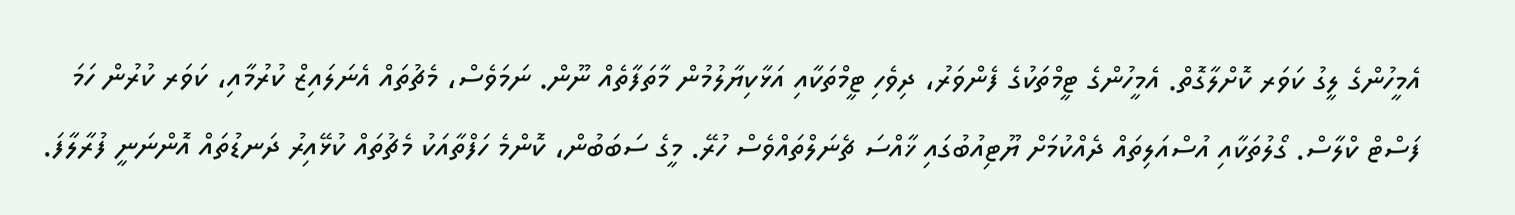އެމީހުންގެ ލީގު ކަވަރ ކޮށްލާގޮތް. އެމީހުންގެ ޓީމްތަކުގެ ފެންވަރު، ދިވެހި ޓީމްތަކާއި އަޅާކިޔާލުމުން މާތަފާތެއް ނޫން. ނަމަވެސް، މެޗުތައް އެނަލައިޒް ކުރުމާއި، ކަވަރ ކުރުން ހަމަ ފަސްޓް ކްލާސް. ގޯލުތަކާއި އުސްއަލިތައް ދެއްކުމަށް ޔޫޓިއުބުގައި ޚާއްސަ ޗެނަލްތައްވެސް ހުރޭ. މީގެ ސަބަބުން، ކޮންމެ ހަފްތާއަކު މެޗުތައް ކުޅޭއިރު ދަނޑުތައް އޮންނަނީ ފުރާލާފަ.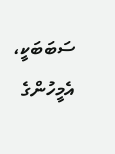ސަބަބަކީ، އެމީހުންގެ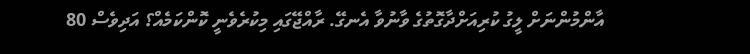އާންމުންނަށް ލީގު ކުރިއަށްދާގޮތުގެ ވާނުވާ އެނގޭ. ރާއްޖޭގައި މިކުރެވެނީ ކޮންކަމެއް؟ އަދިވެސް 80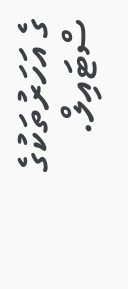ގެ އަހަރުތަކުގެ ސްޓައިލް.